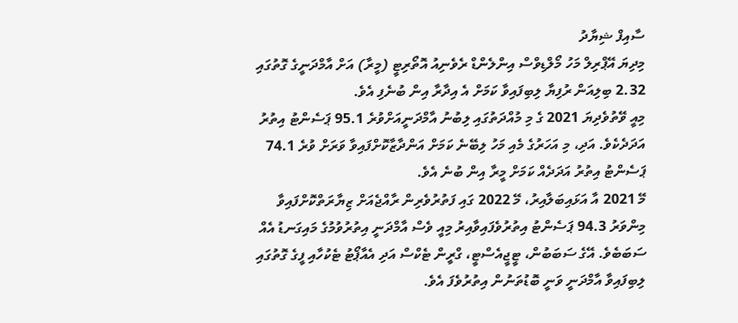ސާއިފް ޝިޔާދު
މިދިޔަ އޭޕްރިލް މަހު މޯލްޑިވްސް އިންލެންޑް ރެވެނިއު އޮތޯރިޓީ (މީރާ) އަށް އާމްދަނީގެ ގޮތުގައި 2.32 ބިލިއަން ރުފިޔާ ލިބިފައިވާ ކަމަށް އެ އިދާރާ އިން ބުނެފި އެވެ.
މިއީ ވޭތުވެދިޔަ 2021 ގެ މި މުއްދަތުގައި ލިބުނު އާމްދަނީއަށްވުރެ 95.1 ޕަސެންޓު އިތުރު އަދަދެކެވެ. އަދި، މި އަހަރުގެ މެއި މަހު ލިބޭނެ ކަމަށް އަންދާޒާކޮށްފައިވާ ވަރަށް ވުރެ 74.1 ޕަސެންޓު އިތުރު އަދަދެއް ކަމަށް މީރާ އިން ބުނެ އެވެ.
މޭ 2021 އާ އަޅައިބަލާއިރު، މޭ 2022 ގައި ފަތުރުވެރިން ރާއްޖެއަށް ޒިޔާރަތްކޮށްފައިވާ މިންވަރު 94.3 ޕަސެންޓު އިތުރުވެފައިވާއިރު މިއީ ވެސް އާމްދަނީ އިތުރުވުމުގެ މައިގަނޑު އެއް ސަބަބެވެ. އޭގެ ސަބަބުން، ޓީޖީއެސްޓީ، ގްރީން ޓެކްސް އަދި އެއާޕޯޓު ޓެކުހާއި ފީގެ ގޮތުގައި ލިބިފައިވާ އާމްދަނީ ވަނީ ބޮޑުތަނުން އިތުރުވެފަ އެވެ.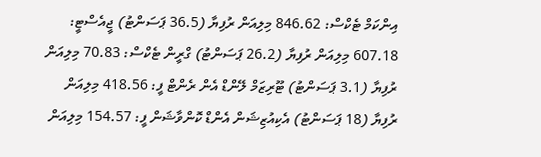އިންކަމް ޓެކްސް: 846.62 މިލިއަން ރުފިޔާ (36.5 ޕަސަންޓު) ޖީއެސްޓީ: 607.18 މިލިއަން ރުފިޔާ (26.2 ޕަސަންޓު) ގްރީން ޓެކްސް: 70.83 މިލިއަން ރުފިޔާ (3.1 ޕަސަންޓު) ޓޫރިޒަމް ލޭންޑް އެން ރެންޓް ފީ: 418.56 މިލިއަން ރުފިޔާ (18 ޕަސަންޓު) އެކިއުޒިޝަން އެންޑް ކޮންވާޝަން ފީ: 154.57 މިލިއަން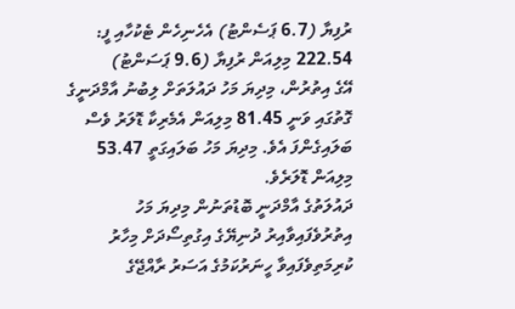ރުފިޔާ (6.7 ޕަސެންޓު) އެހެނިހެން ޓެކުހާއި ފީ: 222.54 މިލިއަން ރުފިޔާ (9.6 ޕަސަންޓު)
އޭގެ އިތުރުން، މިދިޔަ މަހު ދައުލަތަށް ލިބުނު އާމްދަނީގެ ގޮތުގައި ވަނީ 81.45 މިލިއަން އެމެރިކާ ޑޮލަރު ވެސް ބަލައިގެންފަ އެވެ. މިދިޔަ މަހު ބަލައިގަތީ 53.47 މިލިއަން ޑޮލަރެވެ.
ދައުލަތުގެ އާމްދަނީ ބޮޑުތަނުން މިދިޔަ މަހު އިތުރުވެފައިވާއިރު ދުނިޔޭގެ އިގުތިސޯދަށް މިހާރު ކުރިމަތިވެފައިވާ ހީނަރުކަމުގެ އަސަރު ރާއްޖޭގެ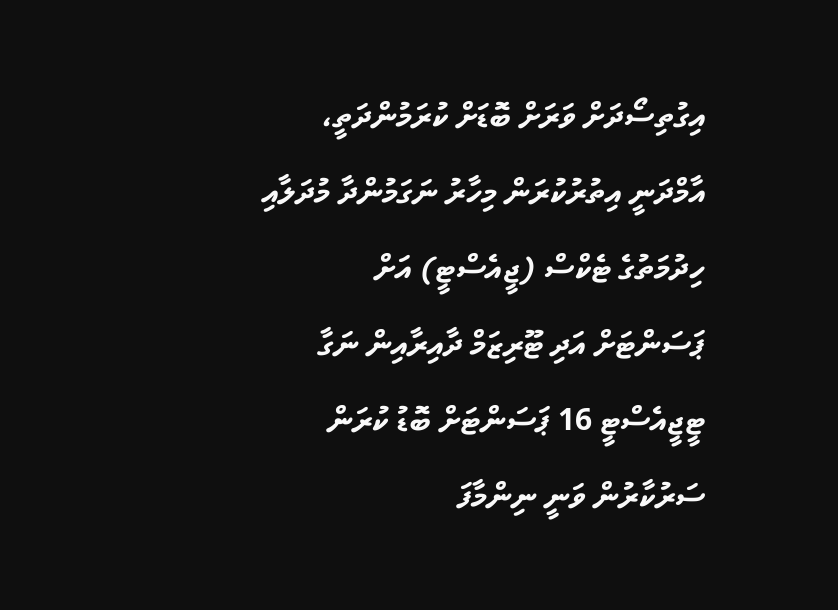އިގުތިސޯދަށް ވަރަށް ބޮޑަށް ކުރަމުންދަތީ، އާމްދަނީ އިތުރުކުރަން މިހާރު ނަގަމުންދާ މުދަލާއި ހިދުމަތުގެ ޓެކްސް (ޖީއެސްޓީ) އަށް ޕަސަންޓަށް އަދި ޓޫރިޒަމް ދާއިރާއިން ނަގާ ޓީޖީއެސްޓީ 16 ޕަސަންޓަށް ބޮޑު ކުރަން ސަރުކާރުން ވަނީ ނިންމާފަ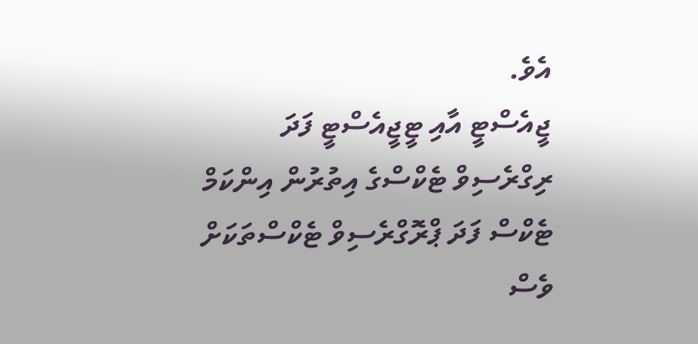އެވެ.
ޖީއެސްޓީ އާއި ޓީޖީއެސްޓީ ފަދަ ރިގްރެސިވް ޓެކްސްގެ އިތުރުން އިންކަމް ޓެކްސް ފަދަ ޕްރޮގްރެސިވް ޓެކްސްތަކަށް ވެސް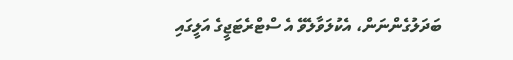ބަދަލުގެންނަން، އެކުލަވާލެވޭ އެ ސްޓްރެޓަޖީގެ އަލީގައި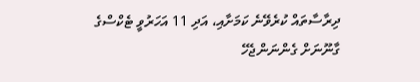ދިރާސާތައް ކުރެވޭނެ ކަމަށާއި، އަދި 11 އަހަރުވީ ޓެކްސްގެ ގާނޫނަށް ގެންނަންޖެހޭ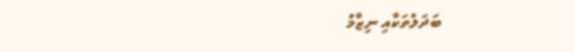ބަދަލުތަކާއި ނިޒާމު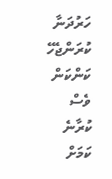ހަރުދަނާ ކުރަންޖެހޭ ކަންކަން ވެސް ކުރާނެ ކަމަށް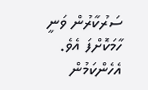ސަރުކާރުން ވަނީ ހާމަކޮށްފަ އެވެ. އެހެންކަމުން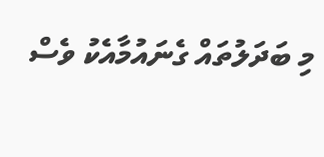މި ބަދަލުތައް ގެނައުމާއެކު ވެސް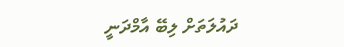ދައުލަތަށް ލިބޭ އާމްދަނީ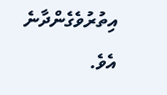އިތުރުވެގެންދާނެ އެވެ.